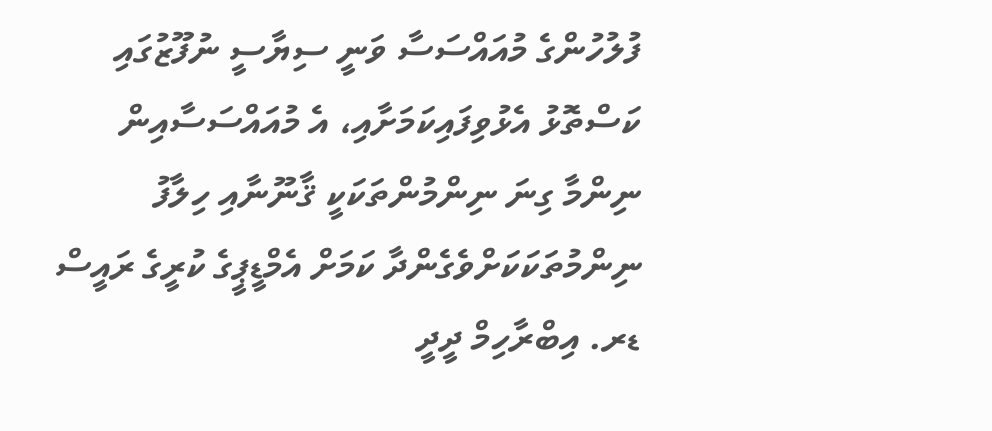ފުލުހުންގެ މުއައްސަސާ ވަނީ ސިޔާސީ ނުފޫޒުގައި ކަސްތޮޅު އެޅުވިފައިކަމަށާއި، އެ މުއައްސަސާއިން ނިންމާ ގިނަ ނިންމުންތަކަކީ ޤާނޫނާއި ހިލާފު ނިންމުތަކަކަށްވެގެންދާ ކަމަށް އެމްޑީޕީގެ ކުރީގެ ރައީސް ޑރ. އިބްރާހިމް ދީދީ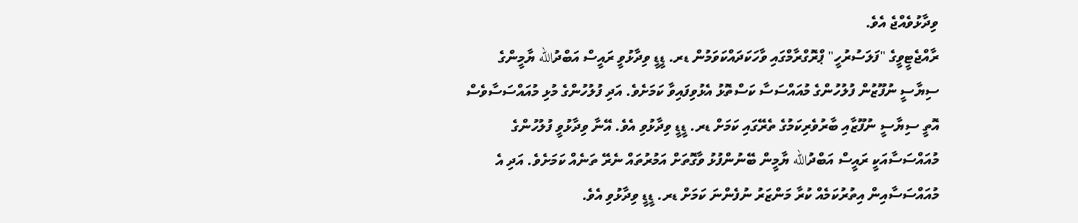ވިދާޅުވެއްޖެ އެވެ.
ރާއްޖެޓީވީގެ "ފަލަސުރުހީ" ޕްރޮގްރާމްގައި ވާހަކަދައްކަވަމުން ޑރ. ޑީޑީ ވިދާޅުވީ ރައީސް އަބްދުالله ޔާމީންގެ ސިޔާސީ ނުފޫޒުން ފުލުހުންގެ މުއައްސަސާ ކަސްތޮޅު އެޅުވިފައިވާ ކަމަށެވެ. އަދި ފުލުހުންގެ މުޅި މުއައްސަސާވެސް އޮތީ ސިޔާސީ ނުފޫޒާއި ބާރުވެރިކަމުގެ ތެރޭގައި ކަމަށް ޑރ. ޑީޑީ ވިދާޅުވި އެވެ. އޭނާ ވިދާޅުވީ ފުލުހުންގެ މުއައްސަސާއަކީ ރައީސް އަބްދުالله ޔާމީން ބޭނުންފުޅު ވާގޮތަށް އަމުރުތައް ނެރޭ ތަނެއް ކަމަށެވެ. އަދި އެ މުއައްސަސާއިން އިތުރުކަމެއް ކުރާ މަންޒަރު ނުފެންނަ ކަމަށް ޑރ. ޑީޑީ ވިދާޅުވި އެވެ.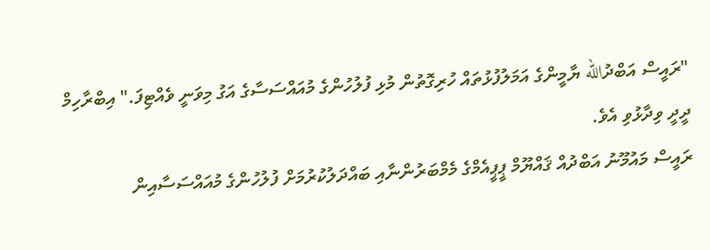"ރައީސް އަބްދުالله ޔާމީންގެ އަމަލުފުޅުތައް ހުރިގޮތުން މުޅި ފުލުހުންގެ މުއައްސަސާގެ އަގު މިވަނީ ވެއްޓިފަ." އިބްރާހިމް ދީދީ ވިދާޅުވި އެވެ.
ރައީސް މައުމޫނު އަބްދުއް ޤައްޔޫމް ޕީޕީއެމްގެ މެމްބަރުންނާއި ބައްދަލުކުރުމަށް ފުލުހުންގެ މުއައްސަސާއިން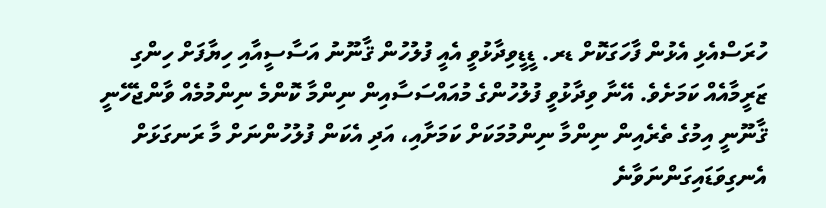ހުރަސްއެޅި އެޅުން ފާހަގަކޮށް ޑރ. ޑީޑީވިދާޅުވީ އެއީ ފުލުހުން ޤާނޫނު އަސާސީއާއި ހިޔާފަށް ހިންގި ޒަރީމާއެއް ކަމަށެވެ. އޭނާ ވިދާޅުވީ ފުލުހުންގެ މުއައްސަސާއިން ނިންމާ ކޮންމެ ނިންމުމެއް ވާންޖެހޭނީ ޤާނޫނީ އިމުގެ ތެރެއިން ނިންމާ ނިންމުމަކަށް ކަމަށާއި، އަދި އެކަން ފުލުހުންނަށް މާ ރަނގަޅަށް އެނގިވަޑައިގަންނަވާނެ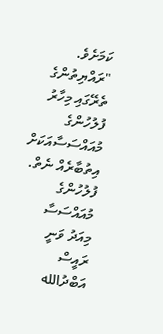ކަމަށެވެ.
"ރައްޔިތުންގެ ތެރޭގައި މިހާރު ފުލުހުންގެ މުއައްސަސާއަކަށް އިތުބާރެއް ނެތް. ފުލުހުންގެ މުއައްސަސާ މިއަދު ވަނީ ރައީސް އަބްދުالله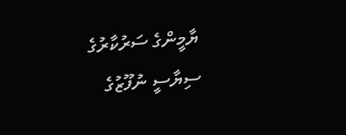ޔާމީންގެ ސަރުކާރުގެ ސިޔާސީ ނުފޫޒުގެ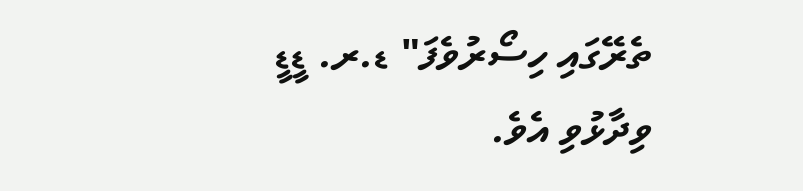ތެރޭގައި ހިސޯރުވެފަ" ޑ.ރ. ޑީޑީ ވިދާޅުވި އެވެ.